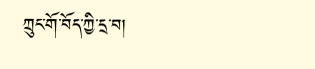ཀྲུང་གོ་བོད་ཀྱི་དྲ་བ།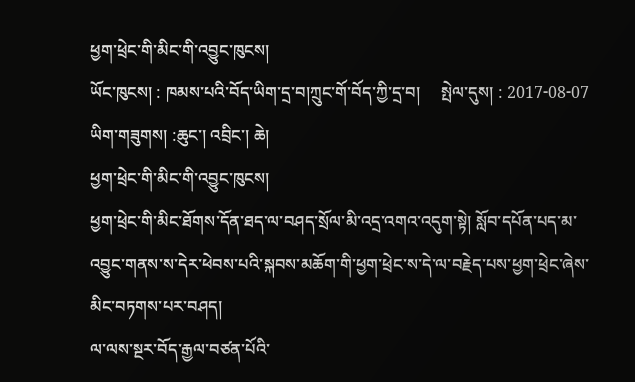ཕྱག་ཕྲེང་གི་མིང་གི་འབྱུང་ཁུངས།
ཡོང་ཁུངས། : ཁམས་པའི་བོད་ཡིག་དྲ་བ།ཀྲུང་གོ་བོད་ཀྱི་དྲ་བ།     སྤེལ་དུས། : 2017-08-07
ཡིག་གཟུགས། :ཆུང་། འབྲིང་། ཆེ།
ཕྱག་ཕྲེང་གི་མིང་གི་འབྱུང་ཁུངས།
ཕྱག་ཕྲེང་གི་མིང་ཐོགས་དོན་ཐད་ལ་བཤད་སྲོལ་མི་འདྲ་འགའ་འདུག་སྟེ། སློབ་དཔོན་པད་མ་འབྱུང་གནས་ས་དེར་ཕེབས་པའི་སྐབས་མཆོག་གི་ཕྱག་ཕྲེང་ས་དེ་ལ་བརྗེད་པས་ཕྱག་ཕྲེང་ཞེས་མིང་བཏགས་པར་བཤད།
ལ་ལས་སྔར་བོད་རྒྱལ་བཙན་པོའི་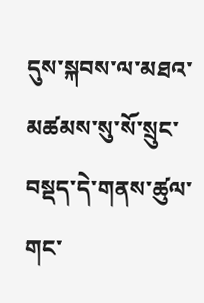དུས་སྐབས་ལ་མཐའ་མཚམས་སུ་སོ་སྲུང་བསྡད་དེ་གནས་ཚུལ་གང་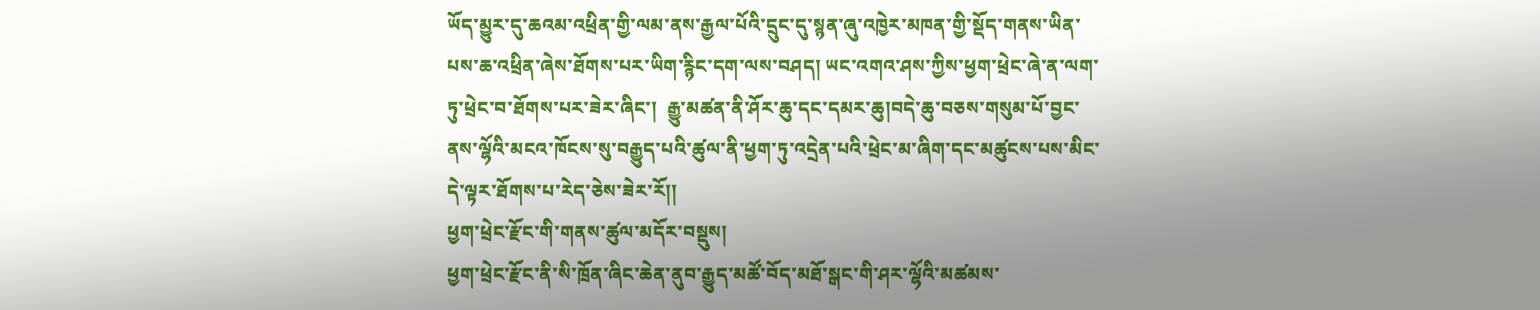ཡོད་མྱུར་དུ་ཆའམ་འཕྲིན་གྱི་ལམ་ནས་རྒྱལ་པོའི་དྲུང་དུ་སྙན་ཞུ་འཁྱེར་མཁན་གྱི་སྡོད་གནས་ཡིན་པས་ཆ་འཕྲིན་ཞེས་ཐོགས་པར་ཡིག་རྙིང་དག་ལས་བཤད། ཡང་འགའ་ཤས་ཀྱིས་ཕྱག་ཕྲེང་ཞེ་ན་ལག་ཏུ་ཕྲེང་བ་ཐོགས་པར་ཟེར་ཞིང་།  རྒྱུ་མཚན་ནི་ཤོར་ཆུ་དང་དམར་ཆུ།བདེ་ཆུ་བཅས་གསུམ་པོ་བྱང་ནས་ལྷོའི་མངའ་ཁོངས་སུ་བརྒྱུད་པའི་ཚུལ་ནི་ཕྱག་ཏུ་འདྲེན་པའི་ཕྲེང་མ་ཞིག་དང་མཚུངས་པས་མིང་དེ་ལྟར་ཐོགས་པ་རེད་ཅེས་ཟེར་རོ།།
ཕྱག་ཕྲེང་རྫོང་གི་གནས་ཚུལ་མདོར་བསྡུས།
ཕྱག་ཕྲེང་རྫོང་ནི་སི་ཁྲོན་ཞིང་ཆེན་ནུབ་རྒྱུད་མཚོ་བོད་མཐོ་སྒང་གི་ཤར་ལྷོའི་མཚམས་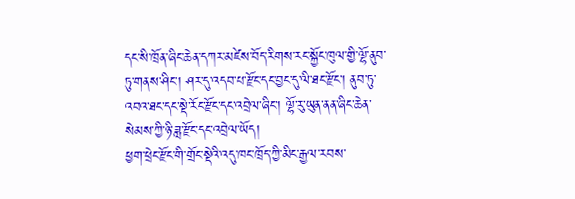དང་སི་ཁྲོན་ཞིང་ཆེན་དཀར་མཛེས་བོད་རིགས་རང་སྐྱོང་ཁུལ་གྱི་ལྷོ་ནུབ་ཏུ་གནས་ཤིང་། ཤར་དུ་འདབ་པ་རྫོང་དང་བྱང་དུ་ལི་ཐང་རྫོང་། ནུབ་ཏུ་འབའ་ཐང་དང་སྡེ་རོང་རྫོང་དང་འབྲེལ་ཞིང་། ལྷོ་རུ་ཡུན་ནན་ཞིང་ཆེན་སེམས་ཀྱི་ཉི་ཟླ་རྫོང་དང་འབྲེལ་ཡོད།
ཕྱག་ཕྲེང་རྫོང་གི་གྲོང་སྡེའི་འདུ་ཁང་ཁྲོད་ཀྱི་མིང་རྒྱལ་རབས་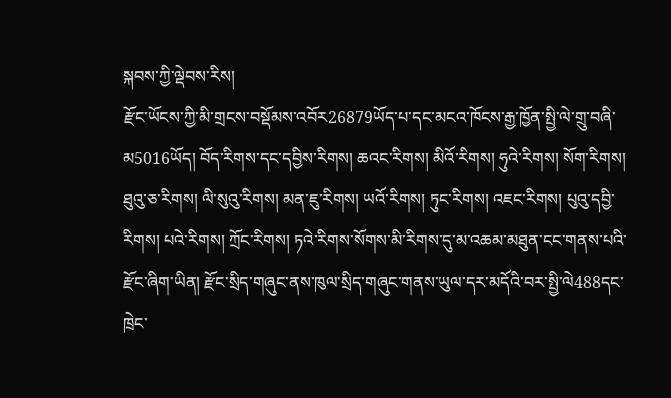སྐབས་ཀྱི་ལྡེབས་རིས།
རྫོང་ཡོངས་ཀྱི་མི་གྲངས་བསྡོམས་འབོར26879ཡོད་པ་དང་མངའ་ཁོངས་རྒྱ་ཁྱོན་སྤྱི་ལེ་གྲུ་བཞི་མ5016ཡོད། བོད་རིགས་དང་དབྱིས་རིགས། ཆའང་རིགས། མིའོ་རིགས། ཧུའེ་རིགས། སོག་རིགས། ཐུའུ་ཅ་རིགས། ལི་སུའུ་རིགས། མན་ཇུ་རིགས། ཡའོ་རིགས། ཏུང་རིགས། འཇང་རིགས། པུའུ་དབྱི་རིགས། པའེ་རིགས། ཀྲོང་རིགས། ཏའེ་རིགས་སོགས་མི་རིགས་དུ་མ་འཆམ་མཐུན་ངང་གནས་པའི་རྫོང་ཞིག་ཡིན། རྫོང་སྲིད་གཞུང་ནས་ཁུལ་སྲིད་གཞུང་གནས་ཡུལ་དར་མདོའི་བར་སྤྱི་ལེ488དང་ཁྲེང་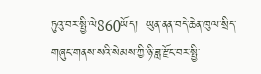ཏུའུ་བར་སྤྱི་ལེ860ཡོད།  ཡུན་ནན་བདེ་ཆེན་ཁུལ་སྲིད་གཞུང་གནས་སའི་སེམས་ཀྱི་ཉི་ཟླ་རྫོང་བར་སྤྱི་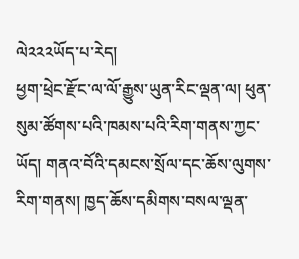ལེ༢༢༢ཡོད་པ་རེད།
ཕྱག་ཕྲེང་རྫོང་ལ་ལོ་རྒྱུས་ཡུན་རིང་ལྡན་ལ། ཕུན་སུམ་ཚོགས་པའི་ཁམས་པའི་རིག་གནས་ཀྱང་ཡོད། གནའ་བོའི་དམངས་སྲོལ་དང་ཆོས་ལུགས་རིག་གནས། ཁྱད་ཆོས་དམིགས་བསལ་ལྡན་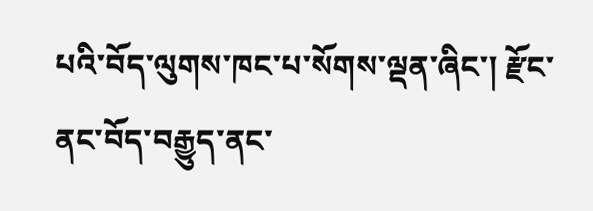པའི་བོད་ལུགས་ཁང་པ་སོགས་ལྡན་ཞིང་། རྫོང་ནང་བོད་བརྒྱུད་ནང་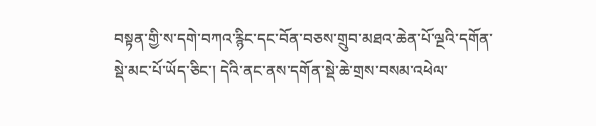བསྟན་གྱི་ས་དགེ་བཀའ་རྙིང་དང་བོན་བཅས་གྲུབ་མཐའ་ཆེན་པོ་ལྔའི་དགོན་སྡེ་མང་པོ་ཡོད་ཅིང་། དེའི་ནང་ནས་དགོན་སྡེ་ཆེ་གྲས་བསམ་འཕེལ་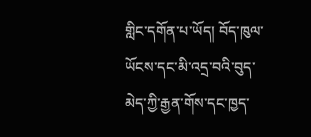གླིང་དགོན་པ་ཡོད། བོད་ཁུལ་ཡོངས་དང་མི་འདྲ་བའི་བུད་མེད་ཀྱི་རྒྱན་གོས་དང་ཁྱད་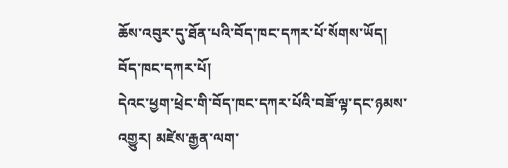ཆོས་འབུར་དུ་ཐོན་པའི་བོད་ཁང་དཀར་པོ་སོགས་ཡོད།
བོད་ཁང་དཀར་པོ།
དེའང་ཕྱག་ཕྲེང་གི་བོད་ཁང་དཀར་པོའི་བཟོ་ལྟ་དང་ཉམས་འགྱུར། མཛེས་རྒྱན་ལག་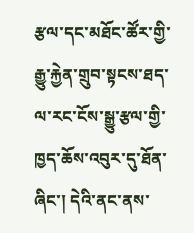རྩལ་དང་མཐོང་ཚོར་གྱི་རྒྱུ་རྐྱེན་གྲུབ་སྟངས་ཐད་ལ་རང་ངོས་སྒྱུ་རྩལ་གྱི་ཁྱད་ཆོས་འབུར་དུ་ཐོན་ཞིང་། དེའི་ནང་ནས་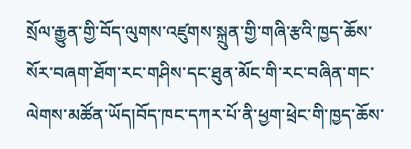སྲོལ་རྒྱུན་གྱི་བོད་ལུགས་འཛུགས་སྐྲུན་གྱི་གཞི་རྩའི་ཁྱད་ཆོས་སོར་བཞག་ཐོག་རང་གཤིས་དང་ཐུན་མོང་གི་རང་བཞིན་གང་ལེགས་མཚོན་ཡོད།བོད་ཁང་དཀར་པོ་ནི་ཕྱག་ཕྲེང་གི་ཁྱད་ཆོས་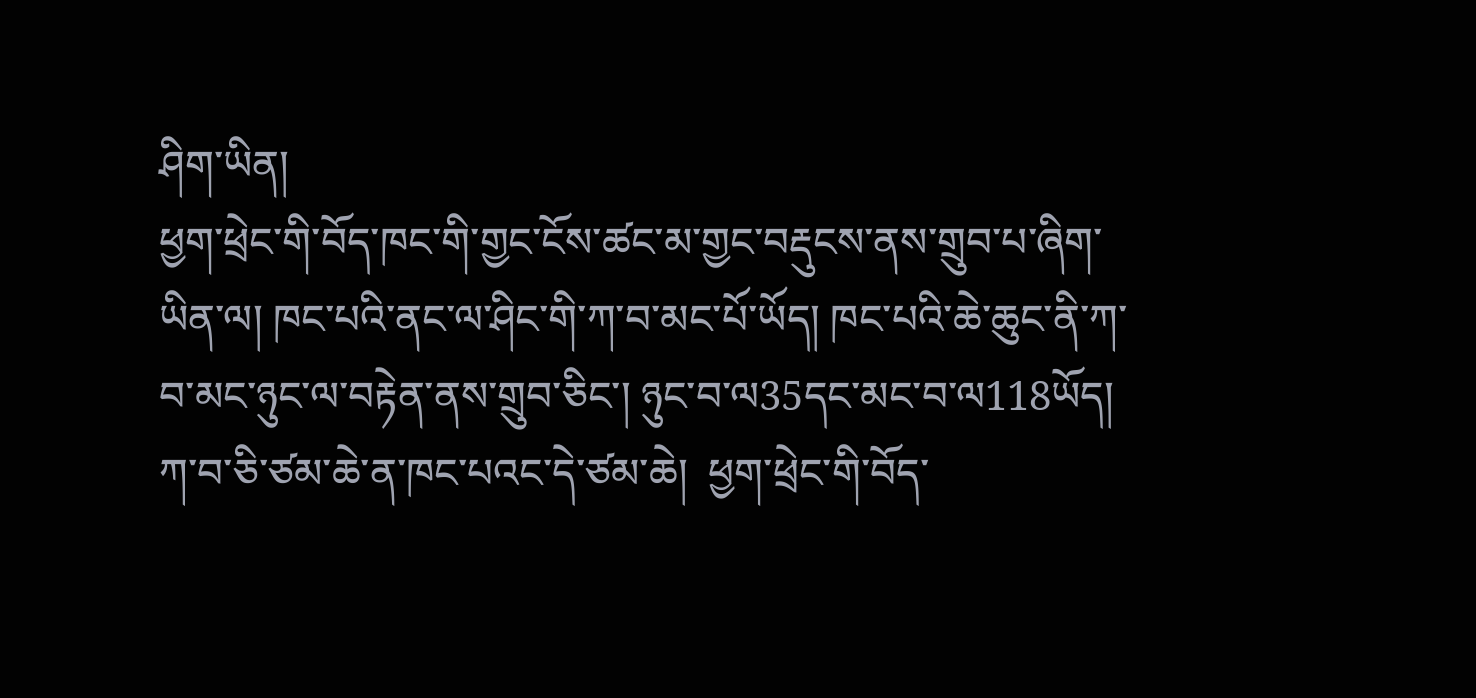ཤིག་ཡིན།
ཕྱག་ཕྲེང་གི་བོད་ཁང་གི་གྱང་ངོས་ཚང་མ་གྱང་བརྡུངས་ནས་གྲུབ་པ་ཞིག་ཡིན་ལ། ཁང་པའི་ནང་ལ་ཤིང་གི་ཀ་བ་མང་པོ་ཡོད། ཁང་པའི་ཆེ་ཆུང་ནི་ཀ་བ་མང་ཉུང་ལ་བརྟེན་ནས་གྲུབ་ཅིང་། ཉུང་བ་ལ35དང་མང་བ་ལ118ཡོད། ཀ་བ་ཅི་ཙམ་ཆེ་ན་ཁང་པའང་དེ་ཙམ་ཆེ།  ཕྱག་ཕྲེང་གི་བོད་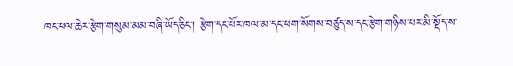ཁང་ཕལ་ཆེར་རྩེག་གསུམ་མམ་བཞི་ཡོད་ཅིང་། རྩེག་དང་པོར་ཁལ་མ་དང་ཕག་སོགས་བཙུད་ས་དང་རྩེག་གཉིས་པར་མི་སྡོད་ས་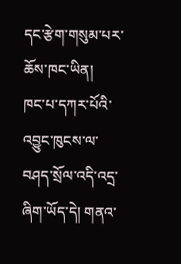དང་རྩེག་གསུམ་པར་ཆོས་ཁང་ཡིན།
ཁང་པ་དཀར་པོའི་འབྱུང་ཁུངས་ལ་བཤད་སྲོལ་འདི་འདྲ་ཞིག་ཡོད་དེ། གནའ་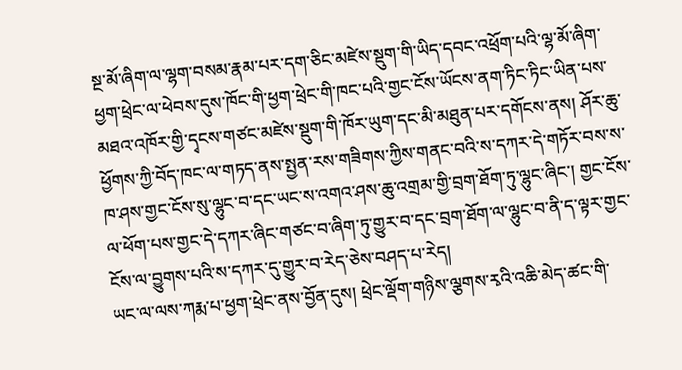སྔ་མོ་ཞིག་ལ་ལྷག་བསམ་རྣམ་པར་དག་ཅིང་མཛེས་སྡུག་གི་ཡིད་དབང་འཕྲོག་པའི་ལྷ་མོ་ཞིག་ཕྱག་ཕྲེང་ལ་ཕེབས་དུས་ཁོང་གི་ཕྱག་ཕྲེང་གི་ཁང་པའི་གྱང་ངོས་ཡོངས་ནག་ཏིང་ཏིང་ཡིན་པས་མཐའ་འཁོར་གྱི་དྭངས་གཙང་མཛེས་སྡུག་གི་ཁོར་ཡུག་དང་མི་མཐུན་པར་དགོངས་ནས། ཤོར་ཆུ་ཕྱོགས་ཀྱི་བོད་ཁང་ལ་གཏད་ནས་སྤྱན་རས་གཟིགས་ཀྱིས་གནང་བའི་ས་དཀར་དེ་གཏོར་བས་ས་ཁ་ཤས་གྱང་ངོས་སུ་ལྷུང་བ་དང་ཡང་ས་འགའ་ཤས་ཆུ་འགྲམ་གྱི་བྲག་ཐོག་ཏུ་ལྷུང་ཞིང་། གྱང་ངོས་ལ་ཕོག་པས་གྱང་དེ་དཀར་ཞིང་གཙང་བ་ཞིག་ཏུ་གྱུར་བ་དང་བྲག་ཐོག་ལ་ལྷུང་བ་ནི་ད་ལྟར་གྱང་ངོས་ལ་བྱུགས་པའི་ས་དཀར་དུ་གྱུར་བ་རེད་ཅེས་བཤད་པ་རེད།
ཡང་ལ་ལས་ཀརྨ་པ་ཕྱག་ཕྲེང་ནས་བྱོན་དུས། ཕྲེང་ལྡོག་གཉིས་ལྕགས་རྭའི་འཆི་མེད་ཚང་གི་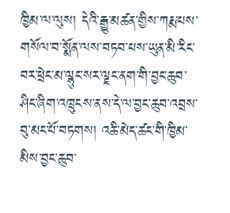ཁྱིམ་ལ་ལུས། དེའི་རྒྱུ་མཚན་གྱིས་ཀརྨ་པས་གསོལ་བ་སྨོན་ལས་བཏབ་པས་ཡུན་མི་རིང་བར་ཕྲེང་མ་ལྷུང་སར་ལྗང་ནག་གི་བྱང་ཆུབ་ཤིང་ཞིག་འཁྲུངས་ནས་དེ་ལ་བྱང་ཆུབ་འབྲས་བུ་མང་པོ་བཏགས། འཆི་མེད་ཚང་གི་ཁྱིམ་མིས་བྱང་ཆུབ་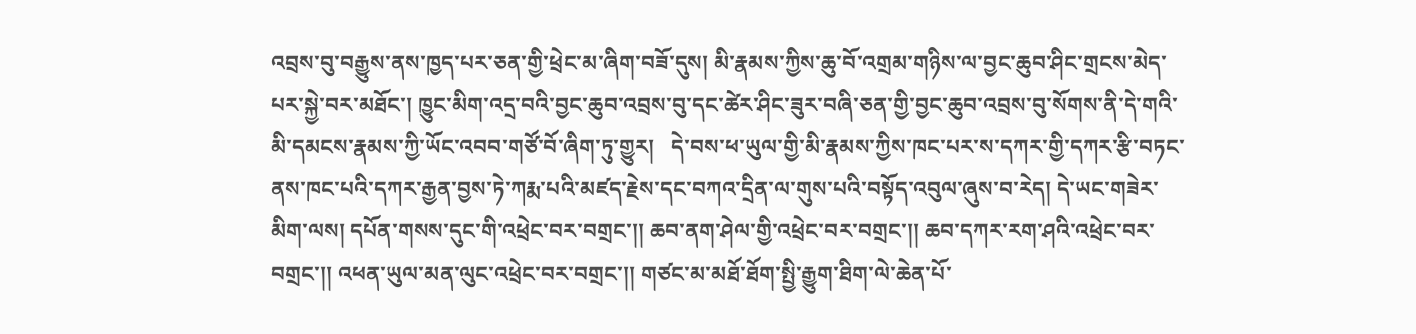འབྲས་བུ་བརྒྱུས་ནས་ཁྱད་པར་ཅན་གྱི་ཕྲེང་མ་ཞིག་བཟོ་དུས། མི་རྣམས་ཀྱིས་ཆུ་བོ་འགྲམ་གཉིས་ལ་བྱང་ཆུབ་ཤིང་གྲངས་མེད་པར་སྐྱེ་བར་མཐོང་། ཁྱུང་མིག་འདྲ་བའི་བྱང་ཆུབ་འབྲས་བུ་དང་ཚེར་ཤིང་ཟུར་བཞི་ཅན་གྱི་བྱང་ཆུབ་འབྲས་བུ་སོགས་ནི་དེ་གའི་མི་དམངས་རྣམས་ཀྱི་ཡོང་འབབ་གཙོ་བོ་ཞིག་ཏུ་གྱུར།   དེ་བས་ཕ་ཡུལ་གྱི་མི་རྣམས་ཀྱིས་ཁང་པར་ས་དཀར་གྱི་དཀར་རྩི་བཏང་ནས་ཁང་པའི་དཀར་རྒྱན་བྱས་ཏེ་ཀརྨ་པའི་མཛད་རྗེས་དང་བཀའ་དྲིན་ལ་གུས་པའི་བསྟོད་འབུལ་ཞུས་བ་རེད། དེ་ཡང་གཟེར་མིག་ལས། དཔོན་གསས་དུང་གི་འཕྲེང་བར་བགྲང་།། ཆབ་ནག་ཤེལ་གྱི་འཕྲེང་བར་བགྲང་།། ཆབ་དཀར་རག་ཤའི་འཕྲེང་བར་བགྲང་།། འཕན་ཡུལ་མན་ལུང་འཕྲེང་བར་བགྲང་།། གཙང་མ་མཐོ་ཐོག་སྤྱི་རྒྱུག་ཐིག་ལེ་ཆེན་པོ་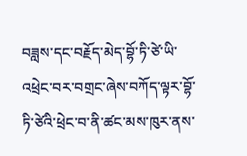བཟླས་དང་བརྗོད་མེད་བྷོ་ཏི་ཙེ་ཡི་འཕྲེང་བར་བགྲང་ཞེས་བཀོད་ལྟར་བྷོ་ཏི་ཙེའི་ཕྲེང་བ་ནི་ཚང་མས་ཁུར་ནས་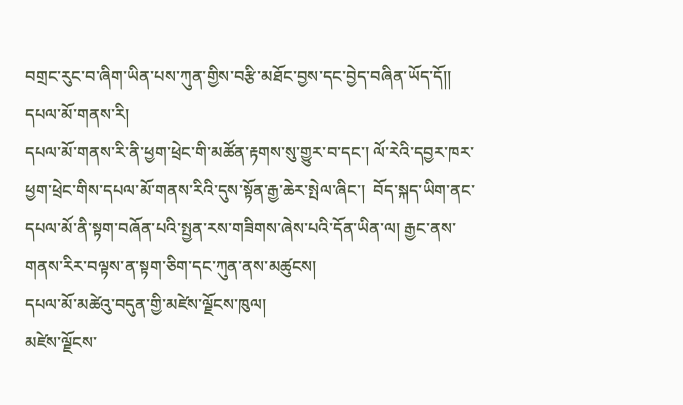བགྲང་རུང་བ་ཞིག་ཡིན་པས་ཀུན་གྱིས་བརྩི་མཐོང་བྱས་དང་བྱེད་བཞིན་ཡོད་དོ།།
དཔལ་མོ་གནས་རི།
དཔལ་མོ་གནས་རི་ནི་ཕྱག་ཕྲེང་གི་མཚོན་རྟགས་སུ་གྱུར་བ་དང་། ལོ་རེའི་དབྱར་ཁར་ཕྱག་ཕྲེང་གིས་དཔལ་མོ་གནས་རིའི་དུས་སྟོན་རྒྱ་ཆེར་སྤེལ་ཞིང་།  བོད་སྐད་ཡིག་ནང་དཔལ་མོ་ནི་སྟག་བཞོན་པའི་སྤྱན་རས་གཟིགས་ཞེས་པའི་དོན་ཡིན་ལ། རྒྱང་ནས་གནས་རིར་བལྟས་ན་སྟག་ཅིག་དང་ཀུན་ནས་མཚུངས།
དཔལ་མོ་མཚེའུ་བདུན་གྱི་མཛེས་ལྗོངས་ཁུལ།
མཛེས་ལྗོངས་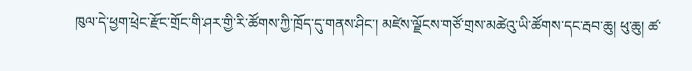ཁུལ་དེ་ཕྱག་ཕྲེང་རྫོང་གྲོང་གི་ཤར་གྱི་རི་ཚོགས་ཀྱི་ཁྲོད་དུ་གནས་ཤིང་། མཛེས་ལྗོངས་གཙོ་གྲས་མཚེའུ་ཡི་ཚོགས་དང་རྦབ་ཆུ། ཕུ་ཆུ། ཚ་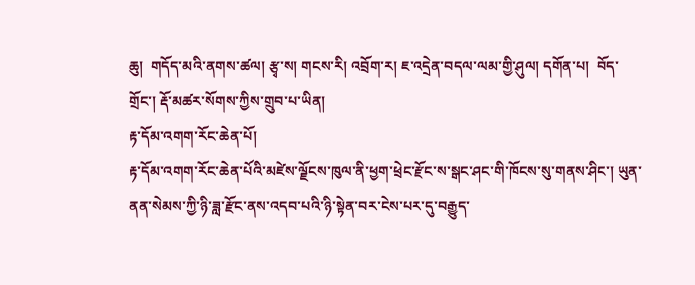ཆུ།  གདོད་མའི་ནགས་ཚལ། རྩྭ་ས། གངས་རི། འབྲོག་ར། ཇ་འདྲེན་བདལ་ལམ་གྱི་ཤུལ། དགོན་པ།  བོད་གྲོང་། རྡོ་མཚར་སོགས་ཀྱིས་གྲུབ་པ་ཡིན།
རྟ་དོམ་འགག་རོང་ཆེན་པོ།
རྟ་དོམ་འགག་རོང་ཆེན་པོའི་མཛེས་ལྗོངས་ཁུལ་ནི་ཕྱག་ཕྲེང་རྫོང་ས་སྒང་ཤང་གི་ཁོངས་སུ་གནས་ཤིང་། ཡུན་ནན་སེམས་ཀྱི་ཉི་ཟླ་རྫོང་ནས་འདབ་པའི་ཉི་སྟེན་བར་ངེས་པར་དུ་བརྒྱུད་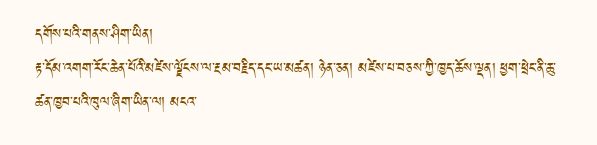དགོས་པའི་གནས་ཤིག་ཡིན།
རྟ་དོམ་འགག་རོང་ཆེན་པོའི་མཛེས་ལྗོངས་ལ་རྔམ་བརྗིད་དང་ཡ་མཚན། ཉེན་ཅན། མཛེས་པ་བཅས་ཀྱི་ཁྱད་ཆོས་ལྡན། ཕྱག་ཕྲེང་ནི་ཆུ་ཚན་ཁྱབ་པའི་ཁུལ་ཞིག་ཡིན་ལ། མངའ་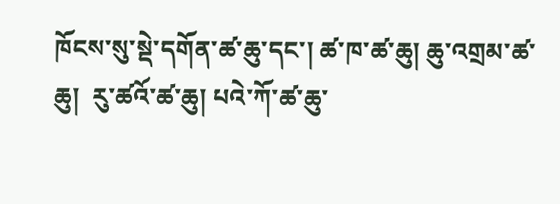ཁོངས་སུ་སྡེ་དགོན་ཚ་ཆུ་དང་། ཚ་ཁ་ཚ་ཆུ། ཆུ་འགྲམ་ཚ་ཆུ།  རུ་ཚའོ་ཚ་ཆུ། པའེ་ཀོ་ཚ་ཆུ་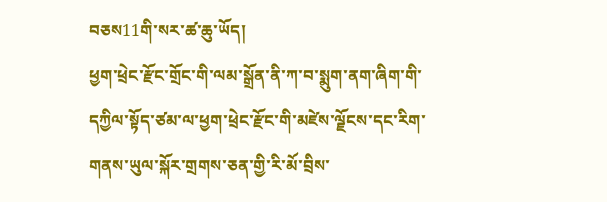བཅས11གི་སར་ཚ་ཆུ་ཡོད།
ཕྱག་ཕྲེང་རྫོང་གྲོང་གི་ལམ་སྒྲོན་ནི་ཀ་བ་སྨུག་ནག་ཞིག་གི་དཀྱིལ་སྟོད་ཙམ་ལ་ཕྱག་ཕྲེང་རྫོང་གི་མཛེས་ལྗོངས་དང་རིག་གནས་ཡུལ་སྐོར་གྲགས་ཅན་གྱི་རི་མོ་བྲིས་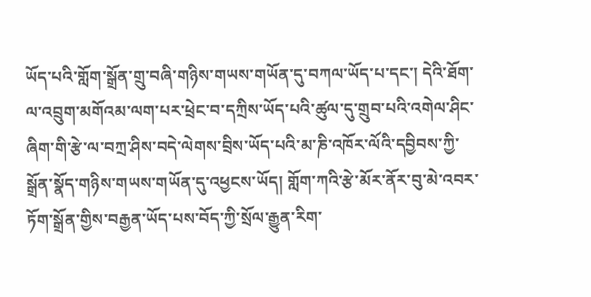ཡོད་པའི་གློག་སྒྲོན་གྲུ་བཞི་གཉིས་གཡས་གཡོན་དུ་བཀལ་ཡོད་པ་དང་། དེའི་ཐོག་ལ་འབྲུག་མགོའམ་ལག་པར་ཕྲེང་བ་དཀྲིས་ཡོད་པའི་ཚུལ་དུ་གྲུབ་པའི་འགེལ་ཤིང་ཞིག་གི་རྩེ་ལ་བཀྲ་ཤིས་བདེ་ལེགས་བྲིས་ཡོད་པའི་མ་ཎི་འཁོར་ལོའི་དབྱིབས་ཀྱི་སྒྲོན་སྣོད་གཉིས་གཡས་གཡོན་དུ་འཕྱངས་ཡོད། གློག་ཀའི་རྩེ་མོར་ནོར་བུ་མེ་འབར་ཏོག་སྒྲོན་གྱིས་བརྒྱན་ཡོད་པས་བོད་ཀྱི་སྲོལ་རྒྱུན་རིག་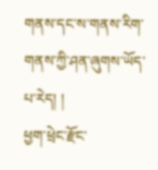གནས་དང་ས་གནས་རིག་གནས་ཀྱི་ཤན་ཞུགས་ཡོད་པ་རེད། །
ཕྱག་ཕྲེང་རྫོང་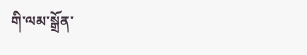གི་ལམ་སྒྲོན་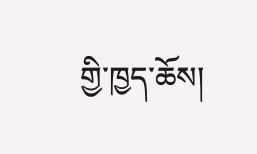གྱི་ཁྱད་ཆོས།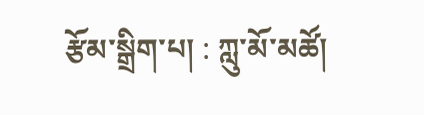རྩོམ་སྒྲིག་པ། : ཀླུ་མོ་མཚོ།